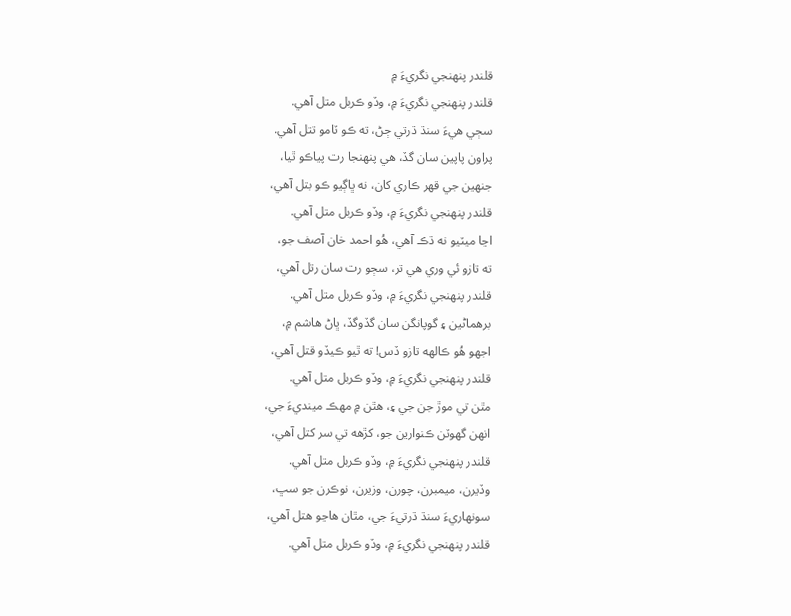قلندر پنهنجي نگريءَ ۾
قلندر پنهنجي نگريءَ ۾، وڏو ڪربل متل آهي.
سڄي هيءَ سنڌ ڌرتي ڄڻ، ته ڪو ٽامو تتل آهي.
پراون پاپين سان گڏ، هي پنهنجا رت پياڪو ٿيا،
جنهين جي قهر ڪاري کان، نه ڀاڳيو ڪو بتل آهي،
قلندر پنهنجي نگريءَ ۾، وڏو ڪربل متل آهي.
اڃا ميٽيو نه ڌڪ آهي، هُو احمد خان آصف جو،
ته تازو ئي وري هي تر، سڄو رت سان رتل آهي،
قلندر پنهنجي نگريءَ ۾، وڏو ڪربل متل آهي.
برهماڻين ۽ گوپانگن سان گڏوگڏ، ڀاڻ هاشم ۾،
اجهو هُو ڪالهه تازو ڏس! ته ٿيو ڪيڏو قتل آهي،
قلندر پنهنجي نگريءَ ۾، وڏو ڪربل متل آهي.
مٿن تي موڙ جن جي ۽، هٿن ۾ مهڪ مينديءَ جي،
انهن گهوٽن ڪنوارين جو، کڙهه تي سر کتل آهي،
قلندر پنهنجي نگريءَ ۾، وڏو ڪربل متل آهي.
وڏيرن، ميمبرن، چورن، وزيرن، نوڪرن جو سڀ،
سونهاريءَ سنڌ ڌرتيءَ جي، مٿان هاڃو هتل آهي،
قلندر پنهنجي نگريءَ ۾، وڏو ڪربل متل آهي.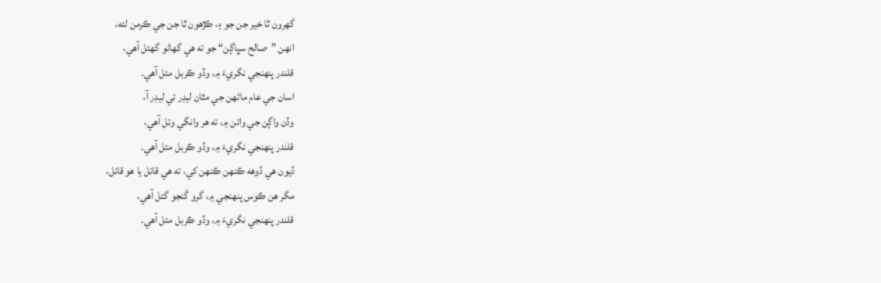گهرون ٿا خير جن جو ۽، ڪڙهون ٿا جن جي ڪرمن لئه،
انهن ”صالح سڀاڳن“ جو ته هي گهاڻو گهتل آهي،
قلندر پنهنجي نگريءَ ۾، وڏو ڪربل متل آهي.
اسان جي عام ماڻهن جي مٿان ليڊر تي ليڊر آ،
وڏن واڳن جي واتن ۾، ته هر وانگي وتل آهي،
قلندر پنهنجي نگريءَ ۾، وڏو ڪربل متل آهي.
ڏيون هي ڏوهه ڪنهن ڪنهن کي، ته هي قاتل يا هو قاتل،
مگر هن ڪوس پنهنجي ۾، گرو گَنجو گتل آهي،
قلندر پنهنجي نگريءَ ۾، وڏو ڪربل متل آهي.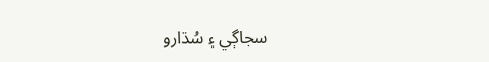سجاڳي ۽ سُڌارو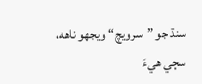سنڌ جو ”سرويچ“ ويجهو ناهه،
سڄي هيءَ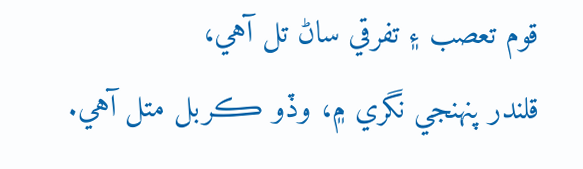قوم تعصب ۽ تفرقي ساڻ تل آهي،
قلندر پنهنجي نگري ۾، وڏو ڪربل متل آهي.